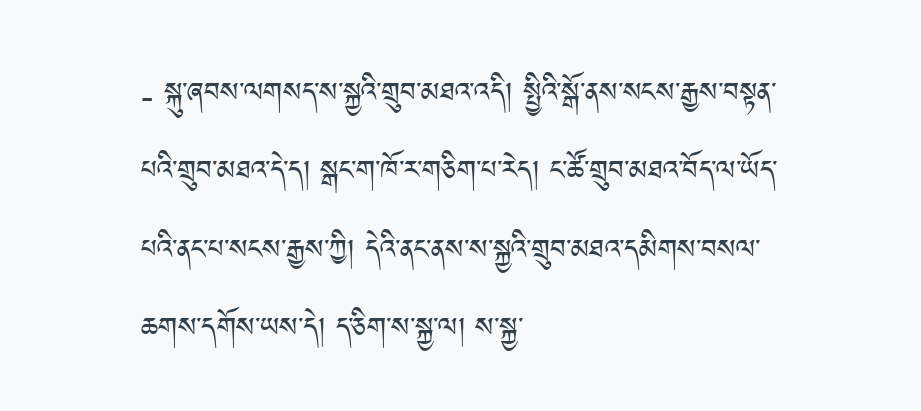- སྐུ་ཞབས་ལགསད་ས་སྐྱའི་གྲུབ་མཐའ་འདི། སྤྱིའི་སྒོ་ནས་སངས་རྒྱས་བསྟན་པའི་གྲུབ་མཐའ་དེ་ད། སྒང་ག་ཁོ་ར་གཅིག་པ་རེད། ང་ཚོ་གྲུབ་མཐའ་བོད་ལ་ཡོད་པའི་ནང་པ་སངས་རྒྱས་ཀྱི། དེའི་ནང་ནས་ས་སྐྱའི་གྲུབ་མཐའ་དམིགས་བསལ་ཆགས་དགོས་ཡས་དེ། ད་ཅིག་ས་སྐྱ་ལ། ས་སྐྱ་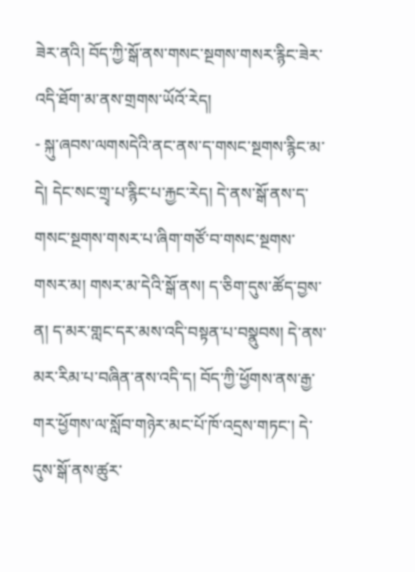ཟེར་ནའི། བོད་ཀྱི་སྒོ་ནས་གསང་སྔགས་གསར་རྙིང་ཟེར་འདི་ཐོག་མ་ནས་གྲགས་ཡོའོ་རེད།
- སྐུ་ཞབས་ལགསདེའི་ནང་ནས་ད་གསང་སྔགས་རྙིང་མ་དེ། དེང་སང་གྲྭ་པ་རྙིང་པ་རྐྱང་རེད། དེ་ནས་སྒོ་ནས་ད་གསང་སྔགས་གསར་པ་ཞིག་གཙོ་བ་གསང་སྔགས་གསར་མ། གསར་མ་དེའི་སྒོ་ནས། ད་ཅིག་དུས་ཚོད་བྱས་ན། ད་མར་གླང་དར་མས་འདི་བསྟན་པ་བསྣུབས། དེ་ནས་མར་རིམ་པ་བཞིན་ནས་འདི་ད། བོད་ཀྱི་ཕྱོགས་ནས་རྒྱ་གར་ཕྱོགས་ལ་སློབ་གཉེར་མང་པོ་ཁོ་འདྲས་གཏང་། དེ་དུས་སྒོ་ནས་ཚུར་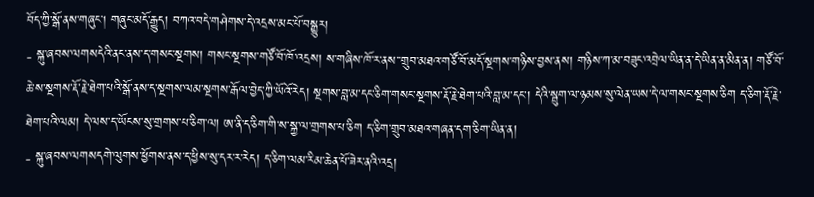བོད་ཀྱི་སྒོ་ནས་གཞུང། གཞུང་མདོ་རྒྱུད། བཀའ་བདེ་གཤེགས་དེ་འདྲས་མང་པོ་བསྒྱུར།
- སྐུ་ཞབས་ལགསདེའི་ནང་ནས་ད་གསང་སྔགས། གསང་སྔགས་གཙོ་བོ་ཁོ་འདྲས། ས་གཞིས་ཁོ་ར་ནས་་གྲུབ་མཐའ་གཙོ་བོ་མདོ་སྔགས་གཉིས་བྱས་ནས། གཉིས་ཀ་མ་བཟུང་འབྲེལ་ཡིན་ན་དེ་ཡིན་ན་མིན་ན། གཙོ་བོ་ཆེ་ས་སྔགས་རྡོ་རྗེ་ཐེག་པའི་སྒོ་ནས་ད་སྔགས་ལམ་སྔགས་རྒོལ་བྱེད་ཀྱི་ཡོའོ་རེད། སྔགས་བླ་མ་དང་ཅིག་གསང་སྔགས་རྡོ་རྗེ་ཐེག་པའི་བླ་མ་དང་། དེའི་སྦུག་ལ་ཉམས་སུ་ལེན་ཡས་དེ་ལ་གསང་སྔགས་ཅིག ད་ཅིག་རྡོ་རྗེ་ཐེག་པའི་ལམ། དེ་ལས་ད་ཡོངས་སུ་གྲགས་པ་ཅིག་ལ། ཨ་ནི་ད་ཅིག་གི་ས་སྐྱ་ལ་གྲགས་པ་ཅིག ད་ཅིག་གྲུབ་མཐའ་གཞན་དག་ཅིག་ཡིན་ན།
- སྐུ་ཞབས་ལགསདགེ་ལུགས་ཕྱོགས་ནས་ད་ཕྱིས་སུ་དར་ར་རེད། ད་ཅིག་ལམ་རིམ་ཆེན་པོ་ཟེར་ནའི་འདྲ།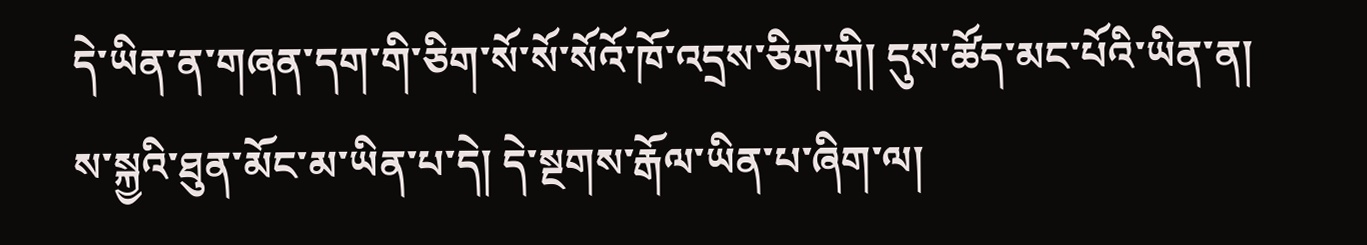དེ་ཡིན་ན་གཞན་དག་གི་ཅིག་སོ་སོ་སོའོ་ཁོ་འདྲས་ཅིག་གི། དུས་ཚོད་མང་པོའི་ཡིན་ན། ས་སྐྱའི་ཐུན་མོང་མ་ཡིན་པ་དེ། དེ་སྔགས་རྒོལ་ཡིན་པ་ཞིག་ལ།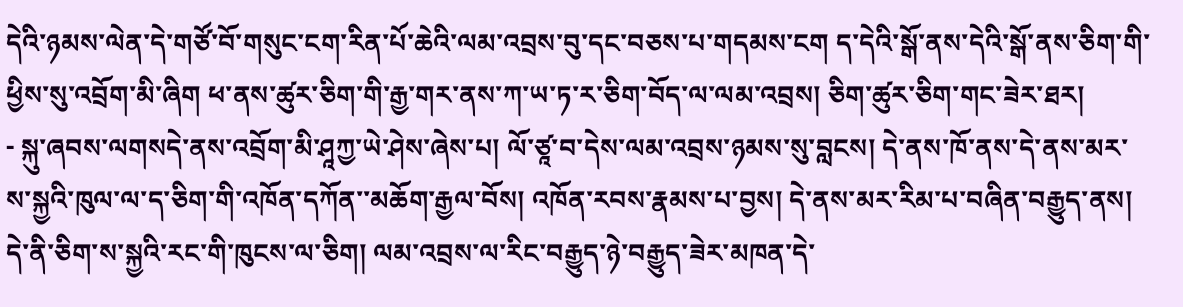དེའི་ཉམས་ལེན་དེ་གཙོ་བོ་གསུང་ངག་རིན་པོ་ཆེའི་ལམ་འབྲས་བུ་དང་བཅས་པ་གདམས་ངག ད་དེའི་སྒོ་ནས་དེའི་སྒོ་ནས་ཅིག་གི་ཕྱིས་སུ་འབྲོག་མི་ཞིག ཕ་ནས་ཚུར་ཅིག་གི་རྒྱ་གར་ནས་ཀ་ཡ་ཏ་ར་ཅིག་བོད་ལ་ལམ་འབྲས། ཅིག་ཚུར་ཅིག་གང་ཟེར་ཐར།
- སྐུ་ཞབས་ལགསདེ་ནས་འབྲོག་མི་ཤཱཀྱ་ཡེ་ཤེས་ཞེས་པ། ལོ་ཙཱ་བ་དེས་ལམ་འབྲས་ཉམས་སུ་བླངས། དེ་ནས་ཁོ་ནས་དེ་ནས་མར་ས་སྐྱའི་ཁུལ་ལ་ད་ཅིག་གི་འཁོན་དཀོན་་མཆོག་རྒྱལ་བོས། འཁོན་རབས་རྣམས་པ་བྱས། དེ་ནས་མར་རིམ་པ་བཞིན་བརྒྱུད་ནས། དེ་ནི་ཅིག་ས་སྐྱའི་རང་གི་ཁུངས་ལ་ཅིག། ལམ་འབྲས་ལ་རིང་བརྒྱུད་ཉེ་བརྒྱུད་ཟེར་མཁན་དེ་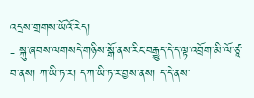འདྲས་གྲགས་ཡོའོ་རེད།
- སྐུ་ཞབས་ལགསདེ་གཉིས་སྒོ་ནས་རིང་བརྒྱུད་དེ་ད་ལྟ་འབྲོག་མི་ལོ་ཙཱ་བ་ནས། ཀ་ཡི་ཏ་ར། ད་ཀ་ཡི་ཏ་ར་བྱས་ནས། ད་དེ་ནས་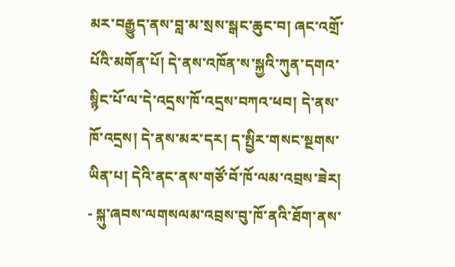མར་བརྒྱུད་ནས་བླ་མ་སྲས་སྒང་ཆུང་བ། ཞང་འགྲོ་པོའི་མགོན་པོ། དེ་ནས་འཁོན་ས་སྐྱའི་ཀུན་དགའ་སྙིང་པོ་ལ་དེ་འདྲས་ཁོ་འདྲས་བཀའ་ཕབ། དེ་ནས་ཁོ་འདྲས། དེ་ནས་མར་དར། ད་སྤྱིར་གསང་སྔགས་ཡིན་པ། དེའི་ནང་ནས་གཙོ་བོ་ཁོ་ལམ་འབྲས་ཟེར།
- སྐུ་ཞབས་ལགསལམ་འབྲས་བུ་ཁོ་ནའི་ཐོག་ནས་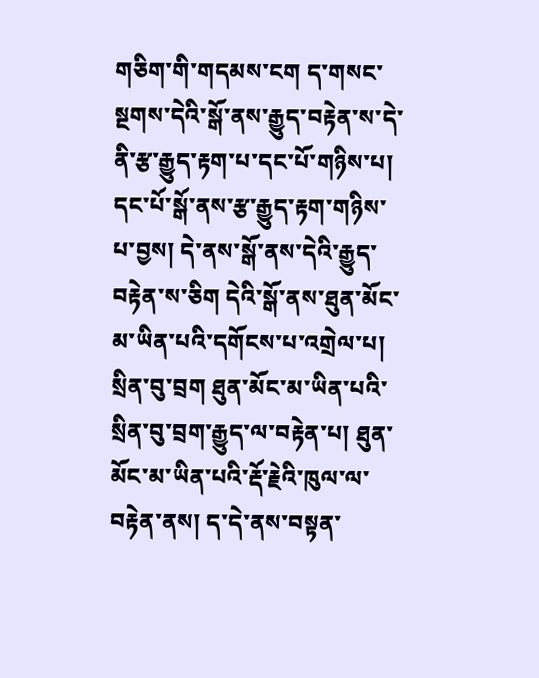གཅིག་གི་གདམས་ངག ད་གསང་སྔགས་དེའི་སྒོ་ནས་རྒྱུད་བརྟེན་ས་དེ་ནི་རྩ་རྒྱུད་རྟག་པ་དང་པོ་གཉིས་པ། དང་པོ་སྒོ་ནས་རྩ་རྒྱུད་རྟག་གཉིས་པ་བྱས། དེ་ནས་སྒོ་ནས་དེའི་རྒྱུད་བརྟེན་ས་ཅིག དེའི་སྒོ་ནས་ཐུན་མོང་མ་ཡིན་པའི་དགོངས་པ་འགྲེལ་པ། སྲིན་བུ་བྲག ཐུན་མོང་མ་ཡིན་པའི་སྲིན་བུ་བྲག་རྒྱུད་ལ་བརྟེན་པ། ཐུན་མོང་མ་ཡིན་པའི་རྡོ་རྗེའི་ཁུལ་ལ་བརྟེན་ནས། ད་དེ་ནས་བསྟན་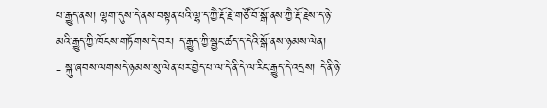པ་རྒྱུད་ནས། ལྷག་དུས་དེ་ནས་བསྟན་པའི་ལྷ་ད་ཀྱཻ་རྡོ་རྗེ་གཙོ་བོ་སྒོ་ནས་ཀྱཻ་རྡོ་རྗེས་ད་ཉེ་མའི་རྒྱུད་ཀྱི་ཁོངས་གཏོགས་དེ་བར། ད་རྒྱུད་ཀྱི་སྦྱང་ཚད་ད་དེའི་སྒོ་ནས་ཉམས་ལེན།
- སྐུ་ཞབས་ལགསདེ་ཉམས་སུ་ལེན་པར་བྱེད་པ་ལ་དེ་ནི་དེ་ལ་རིང་རྒྱུད་དེ་འདྲས། དེ་ནི་ཉེ་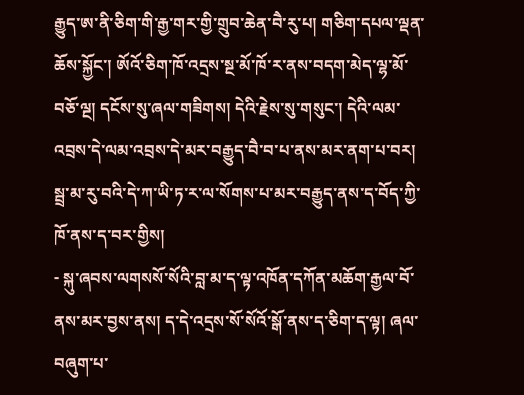རྒྱུད་ཨ་ནི་ཅིག་གི་རྒྱ་གར་གྱི་གྲུབ་ཆེན་བཻ་རུ་པ། གཅིག་དཔལ་ལྡན་ཆོས་སྐྱོང་། ཨོའོ་ཅིག་ཁོ་འདྲས་སྔ་མོ་ཁོ་ར་ནས་བདག་མེད་ལྷ་མོ་བཅོ་ལྔ། དངོས་སུ་ཞལ་གཟིགས། དེའི་རྗེས་སུ་གསུང་། དེའི་ལམ་འབྲས་དེ་ལམ་འབྲས་དེ་མར་བརྒྱུད་བཻ་བ་པ་ནས་མར་ནག་པ་བར། སྦྲ་མ་རུ་བའི་དེ་ཀ་ཡི་ཏ་ར་ལ་སོགས་པ་མར་བརྒྱུད་ནས་ད་བོད་ཀྱི་ཁོ་ནས་ད་བར་གྱིས།
- སྐུ་ཞབས་ལགསསོ་སོའི་བླ་མ་ད་ལྟ་འཁོན་དཀོན་མཆོག་རྒྱལ་བོ་ནས་མར་བྱས་ནས། ད་དེ་འདྲས་སོ་སོའོ་སྒོ་ནས་ད་ཅིག་ད་ལྟ། ཞལ་བཞུག་པ་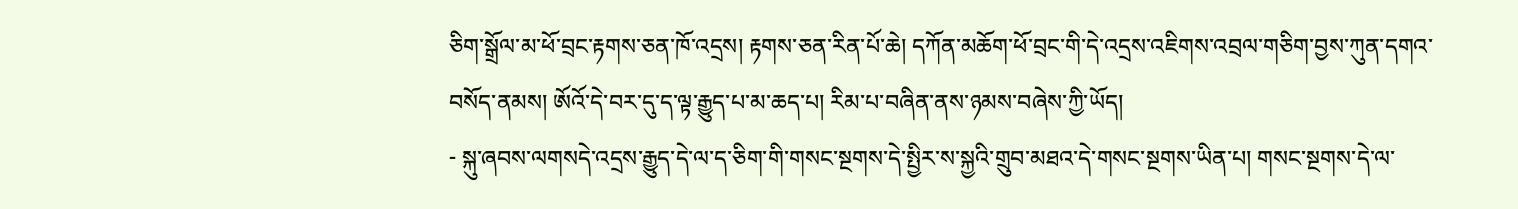ཅིག་སྒྲོལ་མ་ཕོ་བྲང་རྟགས་ཅན་ཁོ་འདྲས། རྟགས་ཅན་རིན་པོ་ཆེ། དཀོན་མཆོག་ཕོ་བྲང་གི་དེ་འདྲས་འཇིགས་འབྲལ་གཅིག་བྱས་ཀུན་དགའ་བསོད་ནམས། ཨོའོ་དེ་བར་དུ་ད་ལྟ་རྒྱུད་པ་མ་ཆད་པ། རིམ་པ་བཞིན་ནས་ཉམས་བཞེས་ཀྱི་ཡོད།
- སྐུ་ཞབས་ལགསདེ་འདྲས་རྒྱུད་དེ་ལ་ད་ཅིག་གི་གསང་སྔགས་དེ་སྤྱིར་ས་སྐྱའི་གྲུབ་མཐའ་དེ་གསང་སྔགས་ཡིན་པ། གསང་སྔགས་དེ་ལ་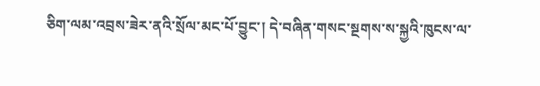ཅིག་ལམ་འབྲས་ཟེར་ནའི་སྲོལ་མང་པོ་བྱུང་། དེ་བཞིན་གསང་སྔགས་ས་སྐྱའི་ཁུངས་ལ་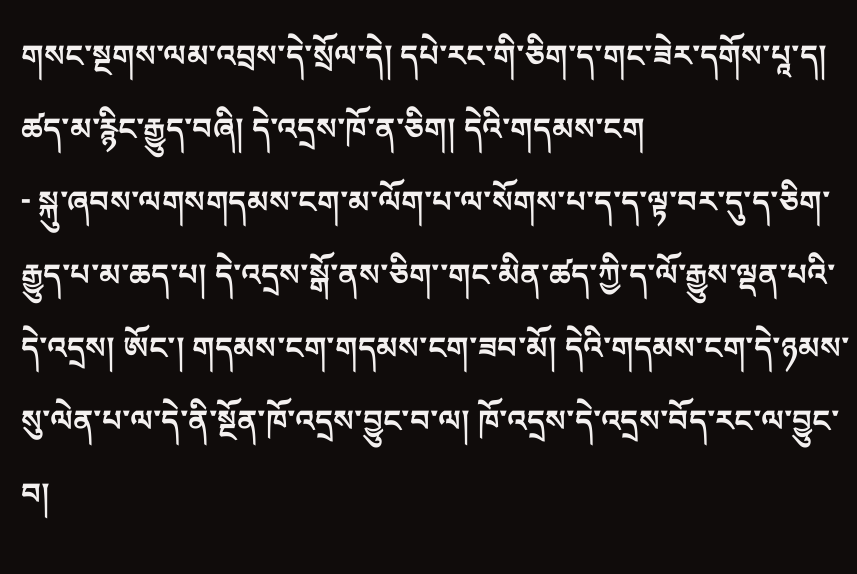གསང་སྔགས་ལམ་འབྲས་དེ་སྲོལ་དེ། དཔེ་རང་གི་ཅིག་ད་གང་ཟེར་དགོས་པཱ་ད། ཚད་མ་རྙིང་རྒྱུད་བཞི། དེ་འདྲས་ཁོ་ན་ཅིག། དེའི་གདམས་ངག
- སྐུ་ཞབས་ལགསགདམས་ངག་མ་ལོག་པ་ལ་སོགས་པ་ད་ད་ལྟ་བར་དུ་ད་ཅིག་རྒྱུད་པ་མ་ཆད་པ། དེ་འདྲས་སྒོ་ནས་ཅིག་་གང་མིན་ཚད་ཀྱི་ད་ལོ་རྒྱུས་ལྡན་པའི་དེ་འདྲས། ཨོང་། གདམས་ངག་གདམས་ངག་ཟབ་མོ། དེའི་གདམས་ངག་དེ་ཉམས་སུ་ལེན་པ་ལ་དེ་ནི་སྔོན་ཁོ་འདྲས་བྱུང་བ་ལ། ཁོ་འདྲས་དེ་འདྲས་བོད་རང་ལ་བྱུང་བ།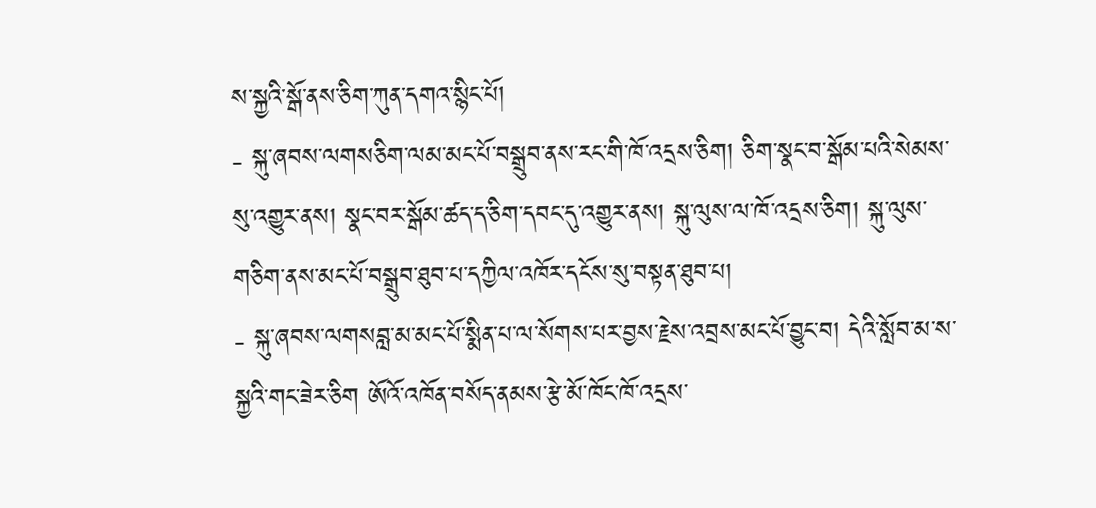ས་སྐྱའི་སྒོ་ནས་ཅིག་ཀུན་དགའ་སྙིང་པོ།
- སྐུ་ཞབས་ལགསཅིག་ལམ་མང་པོ་བསྒྲུབ་ནས་རང་གི་ཁོ་འདྲས་ཅིག། ཅིག་སྣང་བ་སྒོམ་པའི་སེམས་སུ་འགྱུར་ནས། སྣང་བར་སྒོམ་ཚད་ད་ཅིག་དབང་དུ་འགྱུར་ནས། སྐུ་ལུས་ལ་ཁོ་འདྲས་ཅིག། སྐུ་ལུས་གཅིག་ནས་མང་པོ་བསྒྲུབ་ཐུབ་པ་དཀྱིལ་འཁོར་དངོས་སུ་བསྟན་ཐུབ་པ།
- སྐུ་ཞབས་ལགསབླ་མ་མང་པོ་སྨིན་པ་ལ་སོགས་པར་བྱས་རྗེས་འབྲས་མང་པོ་བྱུང་བ། དེའི་སློབ་མ་ས་སྐྱའི་གང་ཟེར་ཅིག ཨོའོ་འཁོན་བསོད་ནམས་རྩེ་མོ་ཁོང་ཁོ་འདྲས་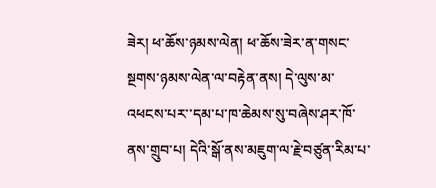ཟེར། ཕ་ཆོས་ཉམས་ལེན། ཕ་ཆོས་ཟེར་ན་གསང་སྔགས་ཉམས་ལེན་ལ་བརྟེན་ནས། དེ་ལུས་མ་འཕངས་པར་་དམ་པ་ཁ་ཆེམས་སུ་བཞེས་ཤར་ཁོ་ནས་གྲུབ་པ། དེའི་སྒོ་ནས་མཇུག་ལ་རྗེ་བཙུན་རིམ་པ་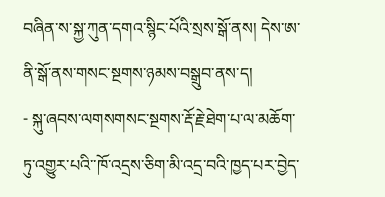བཞིན་ས་སྐྱ་ཀུན་དགའ་སྙིང་པོའི་སྲས་སྒོ་ནས། དེས་ཨ་ནི་སྒོ་ནས་གསང་སྔགས་ཉམས་བསྒྲུབ་ནས་ད།
- སྐུ་ཞབས་ལགསགསང་སྔགས་རྡོ་རྗེ་ཐེག་པ་ལ་མཆོག་ཏུ་འགྱུར་པའི་་ཁོ་འདྲས་ཅིག་མི་འདྲ་བའི་ཁྱད་པར་བྱེད་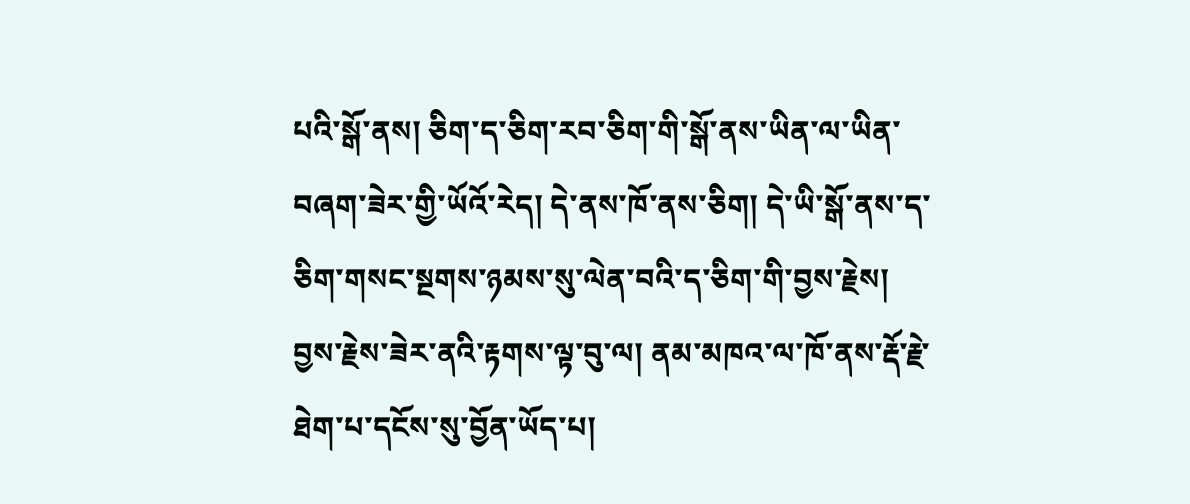པའི་སྒོ་ནས། ཅིག་ད་ཅིག་རབ་ཅིག་གི་སྒོ་ནས་ཡིན་ལ་ཡིན་བཞག་ཟེར་གྱི་ཡོའོ་རེད། དེ་ནས་ཁོ་ནས་ཅིག། དེ་ཡི་སྒོ་ནས་ད་ཅིག་གསང་སྔགས་ཉམས་སུ་ལེན་བའི་ད་ཅིག་གི་བྱས་རྗེས། བྱས་རྗེས་ཟེར་ནའི་རྟགས་ལྟ་བུ་ལ། ནམ་མཁའ་ལ་ཁོ་ནས་རྡོ་རྗེ་ཐེག་པ་དངོས་སུ་བྱོན་ཡོད་པ།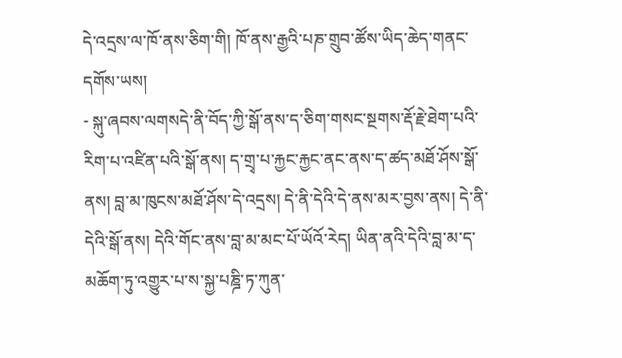དེ་འདྲས་ལ་ཁོ་ནས་ཅིག་གི། ཁོ་ནས་རྒྱའི་པཎ་གྲུབ་ཚོས་ཡིད་ཆེད་གནང་དགོས་ཡས།
- སྐུ་ཞབས་ལགསདེ་ནི་བོད་ཀྱི་སྒོ་ནས་ད་ཅིག་གསང་སྔགས་རྡོ་རྗེ་ཐེག་པའི་རིག་པ་འཛིན་པའི་སྒོ་ནས། ད་གྲྭ་པ་རྐྱང་རྐྱང་ནང་ནས་ད་ཚད་མཐོ་ཤོས་སྒོ་ནས། བླ་མ་ཁུངས་མཐོ་ཤོས་དེ་འདྲས། དེ་ནི་དེའི་དེ་ནས་མར་བྱས་ནས། དེ་ནི་དེའི་སྒོ་ནས། དེའི་གོང་ནས་བླ་མ་མང་པོ་ཡོའོ་རེད། ཡིན་ནའི་དེའི་བླ་མ་ད་མཆོག་ཏུ་འགྱུར་པ་ས་སྐྱ་པཎྜི་ཏ་ཀུན་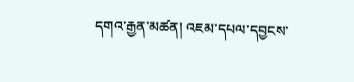དགའ་རྒྱན་མཚན། འཇམ་དཔལ་དབྱངས་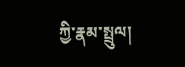ཀྱི་རྣམ་སྤྲུལ།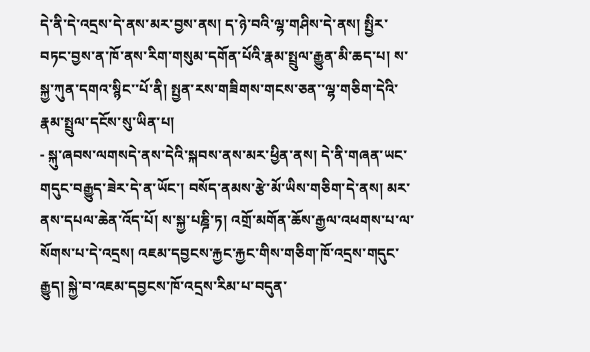དེ་ནི་དེ་འདྲས་དེ་ནས་མར་བྱས་ནས། ད་ཉེ་བའི་ལྷ་གཤིས་དེ་ནས། སྤྱིར་བཏང་བྱས་ན་ཁོ་ནས་རིག་གསུམ་དགོན་པོའི་རྣམ་སྤྲུལ་རྒྱུན་མི་ཆད་པ། ས་སྐྱ་ཀུན་དགའ་སྙིང་་པོ་ནི། སྤྱན་རས་གཟིགས་གངས་ཅན་་ལྷ་གཅིག་དེའི་རྣམ་སྤྲུལ་དངོས་སུ་ཡིན་པ།
- སྐུ་ཞབས་ལགསདེ་ནས་དེའི་སྐབས་ནས་མར་ཕྱིན་ནས། དེ་ནི་གཞན་ཡང་གདུང་བརྒྱུད་ཟེར་དེ་ན་ཡོང་། བསོད་ནམས་རྩེ་མོ་ཡིས་གཅིག་དེ་ནས། མར་ནས་དཔལ་ཆེན་འོད་པོ། ས་སྐྱ་པཎྜི་ཏ། འགྲོ་མགོན་ཆོས་རྒྱལ་འཕགས་པ་ལ་སོགས་པ་དེ་འདྲས། འཇམ་དབྱངས་རྐྱང་རྐྱང་གིས་གཅིག་ཁོ་འདྲས་གདུང་རྒྱུད། སྐྱེ་བ་འཇམ་དབྱངས་ཁོ་འདྲས་རིམ་པ་བདུན་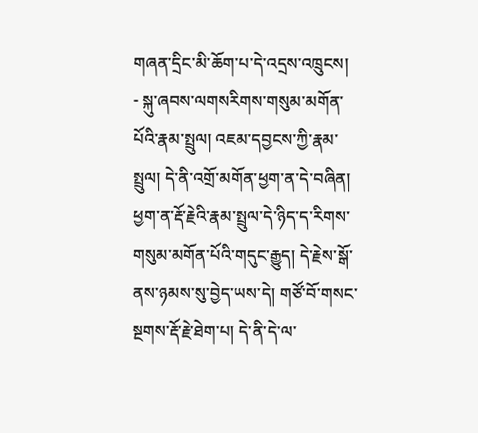གཞན་དྲིང་མི་ཆོག་པ་དེ་འདྲས་འཁྲུངས།
- སྐུ་ཞབས་ལགསརིགས་གསུམ་མགོན་པོའི་རྣམ་སྤྲུལ། འཇམ་དབྱངས་ཀྱི་རྣམ་སྤྲུལ། དེ་ནི་འགྲོ་མགོན་ཕྱག་ན་དེ་བཞིན། ཕྱག་ན་རྡོ་རྗེའི་རྣམ་སྤྲུལ་དེ་ཉིད་ད་རིགས་གསུམ་མགོན་པོའི་གདུང་རྒྱུད། དེ་རྗེས་སྒོ་ནས་ཉམས་སུ་བྱེད་ཡས་དེ། གཙོ་བོ་གསང་སྔགས་རྡོ་རྗེ་ཐེག་པ། དེ་ནི་དེ་ལ་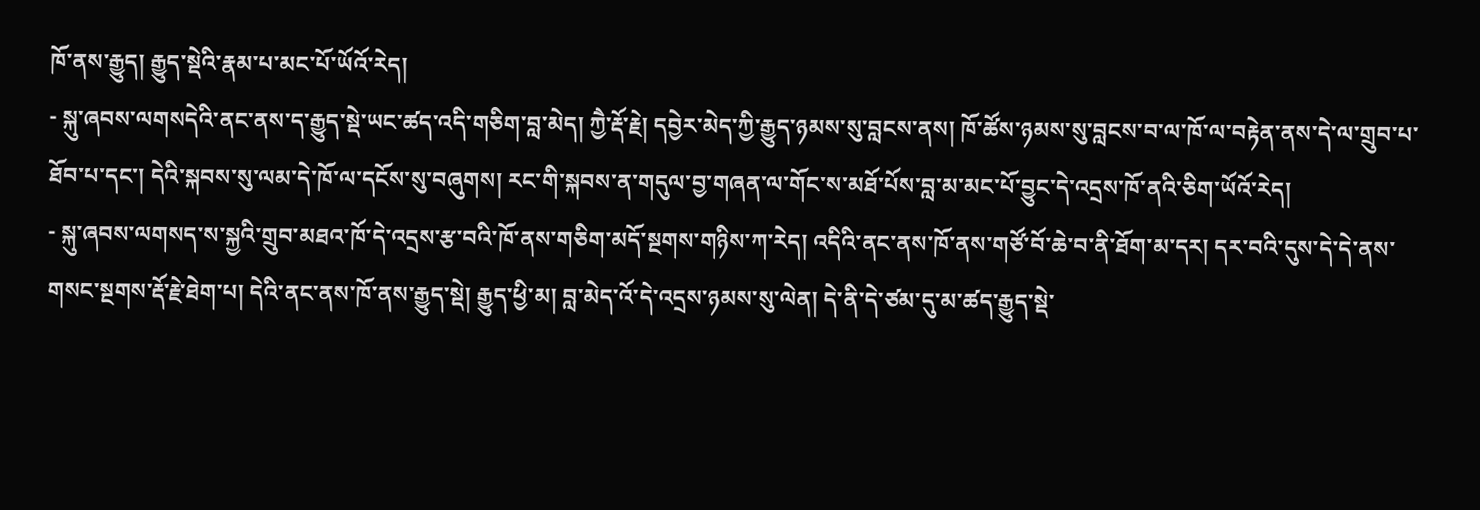ཁོ་ནས་རྒྱུད། རྒྱུད་སྡེའི་རྣམ་པ་མང་པོ་ཡོའོ་རེད།
- སྐུ་ཞབས་ལགསདེའི་ནང་ནས་ད་རྒྱུད་སྡེ་ཡང་ཚད་འདི་གཅིག་བླ་མེད། ཀྱཻ་རྡོ་རྗེ། དབྱེར་མེད་ཀྱི་རྒྱུད་ཉམས་སུ་བླངས་ནས། ཁོ་ཚོས་ཉམས་སུ་བླངས་བ་ལ་ཁོ་ལ་བརྟེན་ནས་དེ་ལ་གྲུབ་པ་ཐོབ་པ་དང་། དེའི་སྐབས་སུ་ལམ་དེ་ཁོ་ལ་དངོས་སུ་བཞུགས། རང་གི་སྐབས་ན་གདུལ་བྱ་གཞན་ལ་གོང་ས་མཐོ་པོས་བླ་མ་མང་པོ་བྱུང་དེ་འདྲས་ཁོ་ནའི་ཅིག་ཡོའོ་རེད།
- སྐུ་ཞབས་ལགསད་ས་སྐྱའི་གྲུབ་མཐའ་ཁོ་དེ་འདྲས་རྩ་བའི་ཁོ་ནས་གཅིག་མདོ་སྔགས་གཉིས་ཀ་རེད། འདིའི་ནང་ནས་ཁོ་ནས་གཙོ་བོ་ཆེ་བ་ནི་ཐོག་མ་དར། དར་བའི་དུས་དེ་དེ་ནས་གསང་སྔགས་རྡོ་རྗེ་ཐེག་པ། དེའི་ནང་ནས་ཁོ་ནས་རྒྱུད་སྡེ། རྒྱུད་ཕྱི་མ། བླ་མེད་འོ་དེ་འདྲས་ཉམས་སུ་ལེན། དེ་ནི་དེ་ཙམ་དུ་མ་ཚད་རྒྱུད་སྡེ་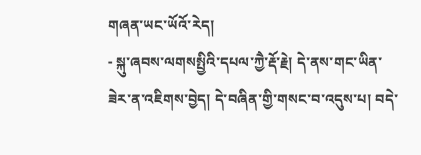གཞན་ཡང་ཡོའོ་རེད།
- སྐུ་ཞབས་ལགསསྤྱིའི་དཔལ་ཀྱཻ་རྡོ་རྗེ། དེ་ནས་གང་ཡིན་ཟེར་ན་འཇིགས་བྱེད། དེ་བཞིན་གྱི་གསང་བ་འདུས་པ། བདེ་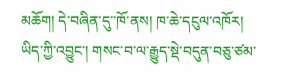མཆོག། དེ་བཞིན་དུ་་ཁོ་ནས། ཁ་ཆེ་དངུལ་འཁོར། ཡིད་ཀྱི་འབྱུང་། གསང་བ་ལ་རྒྱུད་སྡེ་བདུན་བཅུ་ཙམ་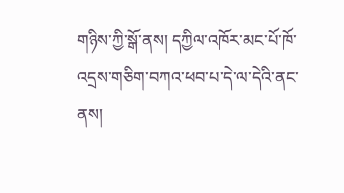གཉིས་ཀྱི་སྒོ་ནས། དཀྱིལ་འཁོར་མང་པོ་ཁོ་འདྲས་གཅིག་བཀའ་ཕབ་པ་དེ་ལ་དེའི་ནང་ནས།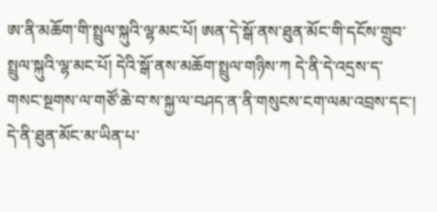ཨ་ནི་མཆོག་གི་སྤྲུལ་སྐུའི་ལྷ་མང་པོ། ཨན་དེ་སྒོ་ནས་ཐུན་མོང་གི་དངོས་གྲུབ་སྤྲུལ་སྐུའི་ལྷ་མང་པོ། དེའི་སྒོ་ནས་མཆོག་སྤྲུལ་གཉིས་ཀ དེ་ནི་དེ་འདྲས་ད་གསང་སྔགས་ལ་གཙོ་ཆེ་བ་ས་སྐྱ་ལ་བཤད་ན་ནི་གསུངས་ངག་ལམ་འབྲས་དང་། དེ་ནི་ཐུན་མོང་མ་ཡིན་པ་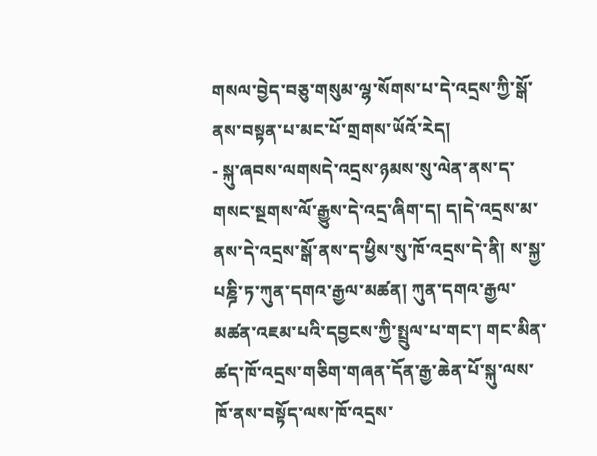གསལ་བྱེད་བཅུ་གསུམ་ལྷ་སོགས་པ་དེ་འདྲས་ཀྱི་སྒོ་ནས་བསྟན་པ་མང་པོ་གྲགས་ཡོའོ་རེད།
- སྐུ་ཞབས་ལགསདེ་འདྲས་ཉམས་སུ་ལེན་ནས་ད་གསང་སྔགས་ལོ་རྒྱུས་དེ་འདྲ་ཞིག་ད། ད།དེ་འདྲས་མ་ནས་དེ་འདྲས་སྒོ་ནས་ད་ཕྱིས་སུ་ཁོ་འདྲས་དེ་ནི། ས་སྐྱ་པཎྜི་ཏ་ཀུན་དགའ་རྒྱལ་མཚན། ཀུན་དགའ་རྒྱལ་མཚན་འཇམ་པའི་དབྱངས་ཀྱི་སྤྲུལ་པ་གང་། གང་མིན་ཚད་ཁོ་འདྲས་གཅིག་གཞན་དོན་རྒྱ་ཆེན་པོ་སྐུ་ལས་ཁོ་ནས་བསྟོད་ལས་ཁོ་འདྲས་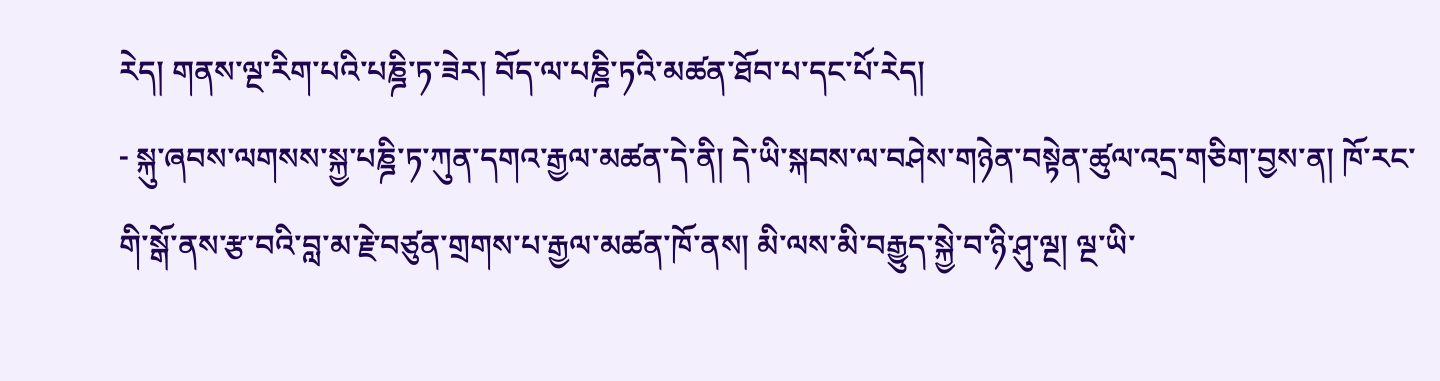རེད། གནས་ལྔ་རིག་པའི་པཎྜི་ཏ་ཟེར། བོད་ལ་པཎྜི་ཏའི་མཚན་ཐོབ་པ་དང་པོ་རེད།
- སྐུ་ཞབས་ལགསས་སྐྱ་པཎྜི་ཏ་ཀུན་དགའ་རྒྱལ་མཚན་དེ་ནི། དེ་ཡི་སྐབས་ལ་བཤེས་གཉེན་བསྟེན་ཚུལ་འདྲ་གཅིག་བྱས་ན། ཁོ་རང་གི་སྒོ་ནས་རྩ་བའི་བླ་མ་རྗེ་བཙུན་གྲགས་པ་རྒྱལ་མཚན་ཁོ་ནས། མི་ལས་མི་བརྒྱུད་སྐྱེ་བ་ཉི་ཤུ་ལྔ། ལྔ་ཡི་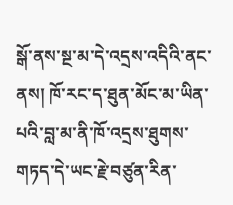སྒོ་ནས་སྔ་མ་དེ་འདྲས་འདིའི་ནང་ནས། ཁོ་རང་ད་ཐུན་མོང་མ་ཡིན་པའི་བླ་མ་ནི་ཁོ་འདྲས་ཐུགས་གཏད་དེ་ཡང་རྗེ་བཙུན་རིན་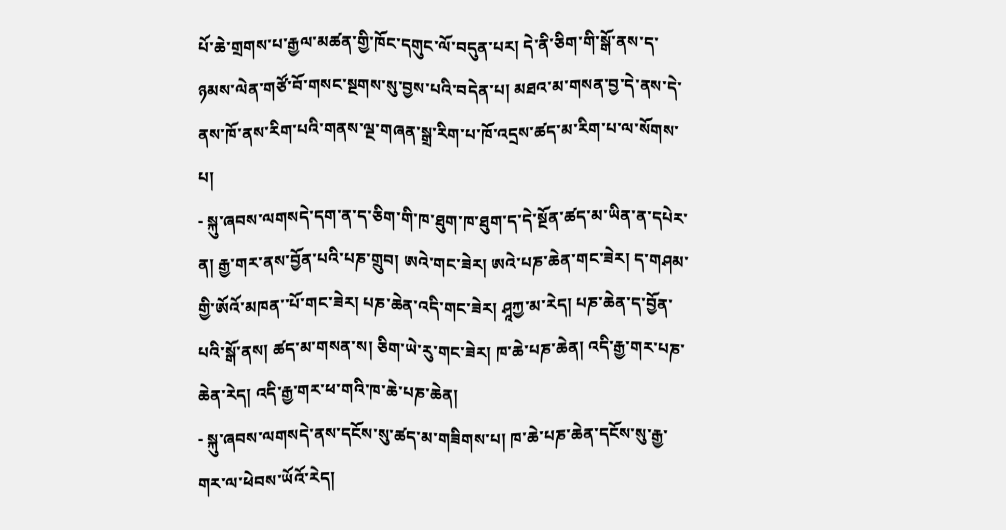པོ་ཆེ་གྲགས་པ་རྒྱལ་མཚན་གྱི་ཁོང་དགུང་ལོ་བདུན་པར། དེ་ནི་ཅིག་གི་སྒོ་ནས་ད་ཉམས་ལེན་གཙོ་བོ་གསང་སྔགས་སུ་བྱས་པའི་བདེན་པ། མཐའ་མ་གསན་བྱ་དེ་ནས་དེ་ནས་ཁོ་ནས་རིག་པའི་གནས་ལྔ་གཞན་སྒྲ་རིག་པ་ཁོ་འདྲས་ཚད་མ་རིག་པ་ལ་སོགས་པ།
- སྐུ་ཞབས་ལགསདེ་དག་ན་ད་ཅིག་གི་ཁ་ཐུག་ཁ་ཐུག་ད་དེ་སྔོན་ཚད་མ་ཡིན་ན་དཔེར་ན། རྒྱ་གར་ནས་བྱོན་པའི་པཎ་གྲུབ། ཨའེ་གང་ཟེར། ཨའེ་པཎ་ཆེན་གང་ཟེར། ད་གཤམ་གྱི་ཨོའོ་མཁན་་པོ་གང་ཟེར། པཎ་ཆེན་འདི་གང་ཟེར། ཤཱཀྱ་མ་རེད། པཎ་ཆེན་ད་བྱོན་པའི་སྒོ་ནས། ཚད་མ་གསན་ས། ཅིག་ཡེ་རུ་གང་ཟེར། ཁ་ཆེ་པཎ་ཆེན། འདི་རྒྱ་གར་པཎ་ཆེན་རེད། འདི་རྒྱ་གར་ཕ་གའི་ཁ་ཆེ་པཎ་ཆེན།
- སྐུ་ཞབས་ལགསདེ་ནས་དངོས་སུ་ཚད་མ་གཟིགས་པ། ཁ་ཆེ་པཎ་ཆེན་དངོས་སུ་རྒྱ་གར་ལ་ཕེབས་ཡོའོ་རེད།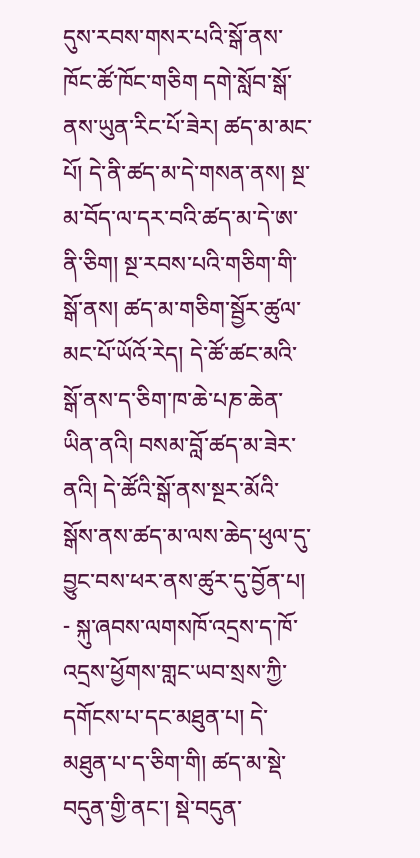དུས་རབས་གསར་པའི་སྒོ་ནས་ཁོང་ཚོ་ཁོང་གཅིག དགེ་སློབ་སྒོ་ནས་ཡུན་རིང་པོ་ཟེར། ཚད་མ་མང་པོ། དེ་ནི་ཚད་མ་དེ་གསན་ནས། སྔ་མ་བོད་ལ་དར་བའི་ཚད་མ་དེ་ཨ་ནི་ཅིག། སྔ་རབས་པའི་གཅིག་གི་སྒོ་ནས། ཚད་མ་གཅིག་སྦྱོར་ཚུལ་མང་པོ་ཡོའོ་རེད། དེ་ཚོ་ཚང་མའི་སྒོ་ནས་ད་ཅིག་ཁ་ཆེ་པཎ་ཆེན་ཡིན་ནའི། བསམ་བློ་ཚད་མ་ཟེར་ནའི། དེ་ཚོའི་སྒོ་ནས་སྔར་མོའི་སྒོས་ནས་ཚད་མ་ལས་ཆེད་ཕུལ་དུ་བྱུང་བས་ཕར་ནས་ཚུར་དུ་བྱོན་པ།
- སྐུ་ཞབས་ལགསཁོ་འདྲས་ད་ཁོ་འདྲས་ཕྱོགས་གླང་ཡབ་སྲས་ཀྱི་དགོངས་པ་དང་མཐུན་པ། དེ་མཐུན་པ་ད་ཅིག་གི། ཚད་མ་སྡེ་བདུན་གྱི་ནང་། སྡེ་བདུན་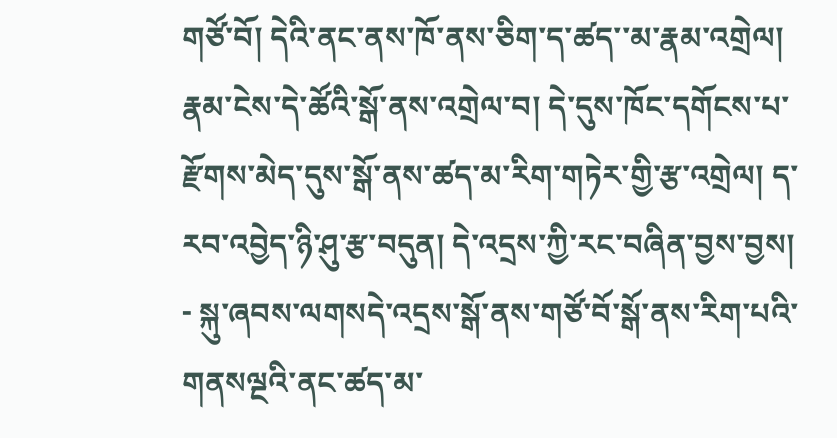གཙོ་བོ། དེའི་ནང་ནས་ཁོ་ནས་ཅིག་ད་ཚད་་མ་རྣམ་འགྲེལ། རྣམ་ངེས་དེ་ཚོའི་སྒོ་ནས་འགྲེལ་བ། དེ་དུས་ཁོང་དགོངས་པ་རྫོགས་མེད་དུས་སྒོ་ནས་ཚད་མ་རིག་གཏེར་གྱི་རྩ་འགྲེལ། ད་རབ་འབྱེད་ཉི་ཤུ་རྩ་བདུན། དེ་འདྲས་ཀྱི་རང་བཞིན་བྱས་བྱས།
- སྐུ་ཞབས་ལགསདེ་འདྲས་སྒོ་ནས་གཙོ་བོ་སྒོ་ནས་རིག་པའི་གནསལྔའི་ནང་ཚད་མ་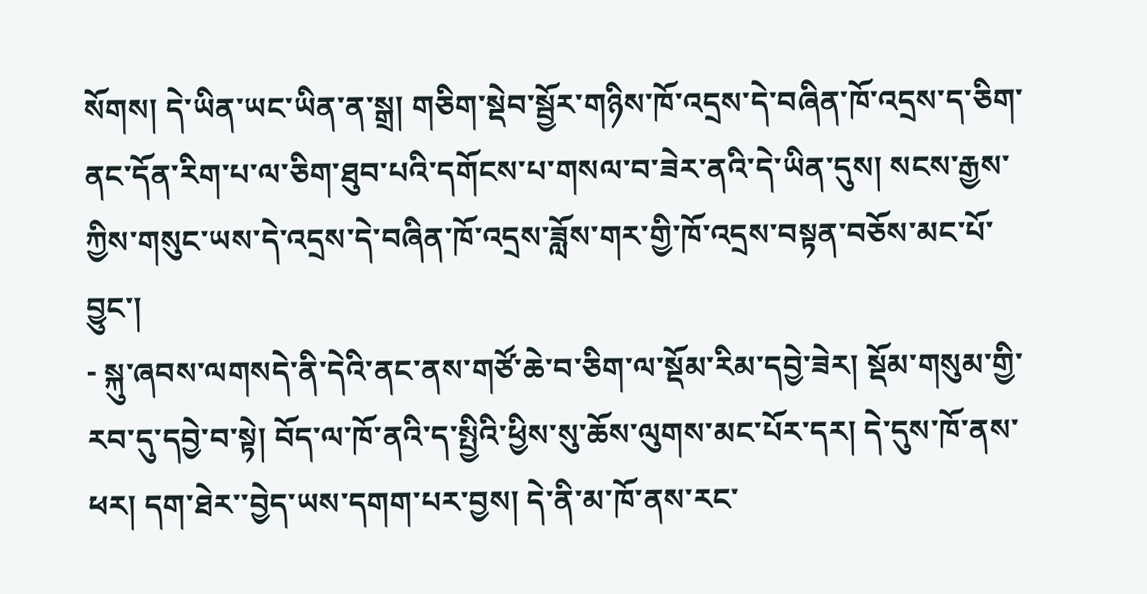སོགས། དེ་ཡིན་ཡང་ཡིན་ན་སྒྲ། གཅིག་སྡེབ་སྦྱོར་གཉིས་ཁོ་འདྲས་དེ་བཞིན་ཁོ་འདྲས་ད་ཅིག་ནང་དོན་རིག་པ་ལ་ཅིག་ཐུབ་པའི་དགོངས་པ་གསལ་བ་ཟེར་ནའི་དེ་ཡིན་དུས། སངས་རྒྱས་ཀྱིས་གསུང་ཡས་དེ་འདྲས་དེ་བཞིན་ཁོ་འདྲས་ཟློས་གར་གྱི་ཁོ་འདྲས་བསྟན་བཅོས་མང་པོ་བྱུང་།
- སྐུ་ཞབས་ལགསདེ་ནི་དེའི་ནང་ནས་གཙོ་ཆེ་བ་ཅིག་ལ་སྡོམ་རིམ་དབྱེ་ཟེར། སྡོམ་གསུམ་གྱི་རབ་དུ་དབྱེ་བ་སྟེ། བོད་ལ་ཁོ་ནའི་ད་སྤྱིའི་ཕྱིས་སུ་ཆོས་ལུགས་མང་པོར་དར། དེ་དུས་ཁོ་ནས་ཕར། དག་ཐེར་་བྱེད་ཡས་དགག་པར་བྱས། དེ་ནི་མ་ཁོ་ནས་རང་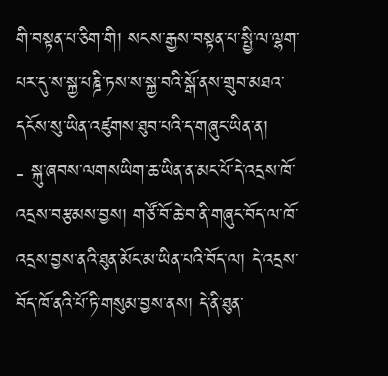གི་བསྟན་པ་ཅིག་གི། སངས་རྒྱས་བསྟན་པ་སྤྱི་ལ་ལྷག་པར་དུ་ས་སྐྱ་པཎྜི་ཏས་ས་སྐྱ་བའི་སྒོ་ནས་གྲུབ་མཐའ་དངོས་སུ་ཡིན་འཛུགས་ཐུབ་པའི་ད་གཞུང་ཡིན་ན།
- སྐུ་ཞབས་ལགསཡིག་ཆ་ཡིན་ན་མང་པོ་དེ་འདྲས་ཁོ་འདྲས་བརྩམས་བྱས། གཙོ་བོ་ཆེ་བ་ནི་གཞུང་བོད་ལ་ཁོ་འདྲས་བྱས་ནའི་ཐུན་མོང་མ་ཡིན་པའི་བོད་ལ། དེ་འདྲས་བོད་ཁོ་ནའི་པོ་ཏི་གསུམ་བྱས་ནས། དེ་ནི་ཐུན་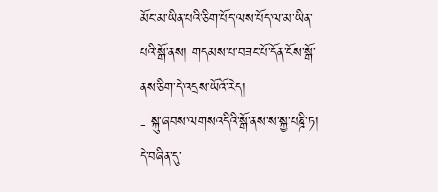མོང་མ་ཡིན་པའི་ཅིག་པོད་ལས་པོད་ལ་མ་ཡིན་པའི་སྒོ་ནས། གདམས་པ་བཟང་པོ་དོན་ངོས་སྒོ་ནས་ཅིག་དེ་འདྲས་ཡོའོ་རེད།
- སྐུ་ཞབས་ལགསའདིའི་སྒོ་ནས་ས་སྐྱ་པཎྜི་ཏ། དེ་བཞིན་དུ་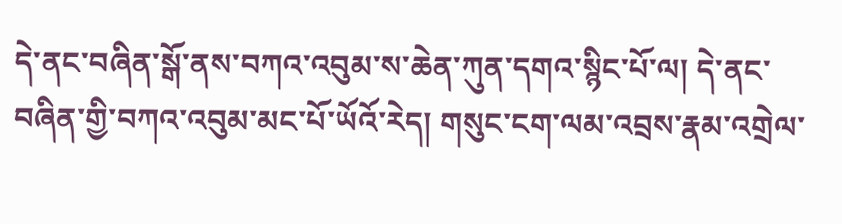དེ་ནང་བཞིན་སྒོ་ནས་བཀའ་འབུམ་ས་ཆེན་ཀུན་དགའ་སྙིང་པོ་ལ། དེ་ནང་བཞིན་གྱི་བཀའ་འབུམ་མང་པོ་ཡོའོ་རེད། གསུང་ངག་ལམ་འབྲས་རྣམ་འགྲེལ་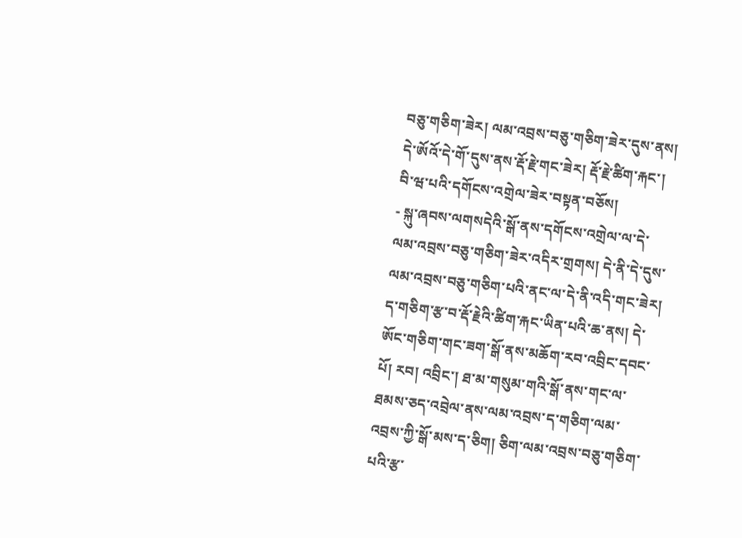བཅུ་གཅིག་ཟེར། ལམ་འབྲས་བཅུ་གཅིག་ཟེར་དུས་ནས། དེ་ཨོའོ་དེ་གོ་དུས་ནས་རྡོ་རྗེ་གང་ཟེར། རྡོ་རྗེ་ཚིག་རྐང་། བི་ཝ་པའི་དགོངས་འགྲེལ་ཟེར་བསྟན་བཅོས།
- སྐུ་ཞབས་ལགསདེའི་སྒོ་ནས་དགོངས་འགྲེལ་ལ་དེ་ལམ་འབྲས་བཅུ་གཅིག་ཟེར་འདིར་གྲགས། དེ་ནི་དེ་དུས་ལམ་འབྲས་བཅུ་གཅིག་པའི་ནང་ལ་དེ་ནི་འདི་གང་ཟེར། ད་གཅིག་རྩ་བ་རྡོ་རྗེའི་ཚིག་རྐང་ཡིན་པའི་ཆ་ནས། དེ་ཨོང་གཅིག་གང་ཟག་སྒོ་ནས་མཆོག་རབ་འབྲིང་དབང་པོ། རབ། འབྲིང་། ཐ་མ་གསུམ་གའི་སྒོ་ནས་གང་ལ་ཐམས་ཅད་འབྲེལ་ནས་ལམ་འབྲས་ད་གཅིག་ལམ་འབྲས་ཀྱི་སྒོ་མས་ད་ཅིག། ཅིག་ལམ་འབྲས་བཅུ་གཅིག་པའི་རྩ་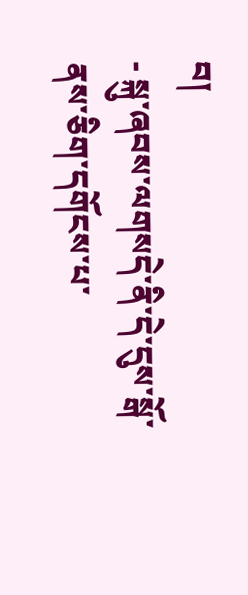བ།
- སྐུ་ཞབས་ལགསདེ་ནི་དེ་དུས་སྒོ་ནས་ཅིག་དགོངས་པ་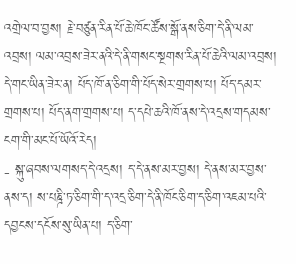འགྲེལ་བ་བྱས། རྗེ་བཙུན་རིན་པོ་ཆེ་ཁོང་ཚོས་སྒོ་ནས་ཅིག་དེ་ནི་ལམ་འབྲས། ལམ་འབྲས་ཟེར་ནའི་དེ་ནི་གསང་སྔགས་རིན་པོ་ཆེའི་ལམ་འབྲས། དེ་གང་ཡིན་ཟེར་ན། པོད་ཁོ་ན་ཅིག་གི་པོད་སེར་གྲགས་པ། པོད་དམར་གྲགས་པ། པོད་ནག་གྲགས་པ། ད་དཔེ་ཆའི་ཁོ་ནས་དེ་འདྲས་གདམས་ངག་གི་མང་པོ་ཡོའོ་རེད།
- སྐུ་ཞབས་ལགསད་དེ་འདྲས། ད་དེ་ནས་མར་བྱས། དེ་ནས་མར་བྱས་ནས་ད། ས་པཎྜི་ཏ་ཅིག་གི་ད་འདྲ་ཅིག་དེ་ནི་ཁོང་ཅིག་ད་ཅིག་འཇམ་པའི་དབྱངས་དངོས་སུ་ཡིན་པ། ད་ཅིག་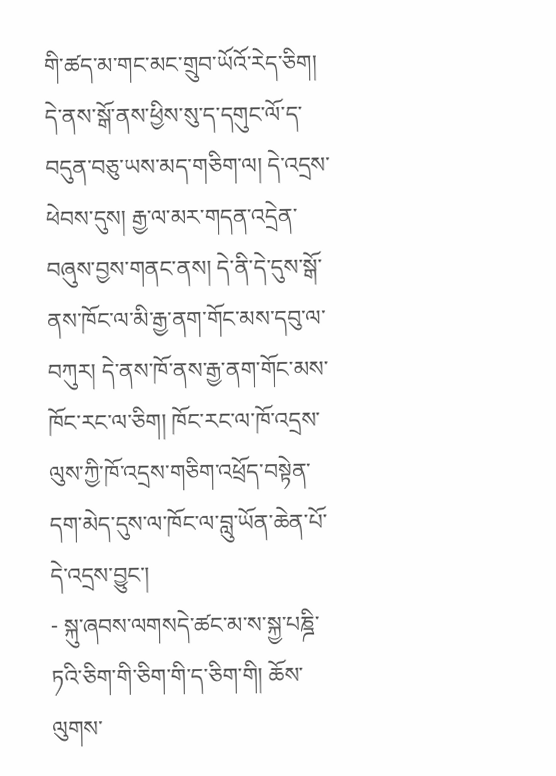གི་ཚད་མ་གང་མང་གྲུབ་ཡོའོ་རེད་ཅིག། དེ་ནས་སྒོ་ནས་ཕྱིས་སུ་ད་དགུང་ལོ་ད་བདུན་བཅུ་ཡས་མད་གཅིག་ལ། དེ་འདྲས་ཕེབས་དུས། རྒྱ་ལ་མར་གདན་འདྲེན་བཞུས་བྱས་གནང་ནས། དེ་ནི་དེ་དུས་སྒོ་ནས་ཁོང་ལ་མི་རྒྱ་ནག་གོང་མས་དབུ་ལ་བཀུར། དེ་ནས་ཁོ་ནས་རྒྱ་ནག་གོང་མས་ཁོང་རང་ལ་ཅིག། ཁོང་རང་ལ་ཁོ་འདྲས་ལུས་ཀྱི་ཁོ་འདྲས་གཅིག་འཕྲོད་བསྟེན་དག་མེད་དུས་ལ་ཁོང་ལ་བླུ་ཡོན་ཆེན་པོ་དེ་འདྲས་བྱུང་།
- སྐུ་ཞབས་ལགསདེ་ཚང་མ་ས་སྐྱ་པཎྜི་ཏའི་ཅིག་གི་ཅིག་གི་ད་ཅིག་གི། ཆོས་ལུགས་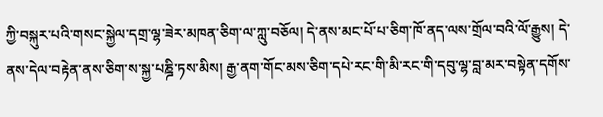ཀྱི་བསྐུར་པའི་གསང་སྐྱེལ་དགྲ་ལྷ་ཟེར་མཁན་ཅིག་ལ་ཀླུ་བཅོལ། དེ་ནས་མང་པོ་པ་ཅིག་ཁོ་ནད་ལས་གྲོལ་བའི་ལོ་རྒྱུས། དེ་ནས་དེལ་བརྟེན་ནས་ཅིག་ས་སྐྱ་པཎྜི་ཏས་མིས། རྒྱ་ནག་གོང་མས་ཅིག་དཔེ་རང་གི་མི་རང་གི་དབུ་ལྷ་བླ་མར་བསྟེན་དགོས་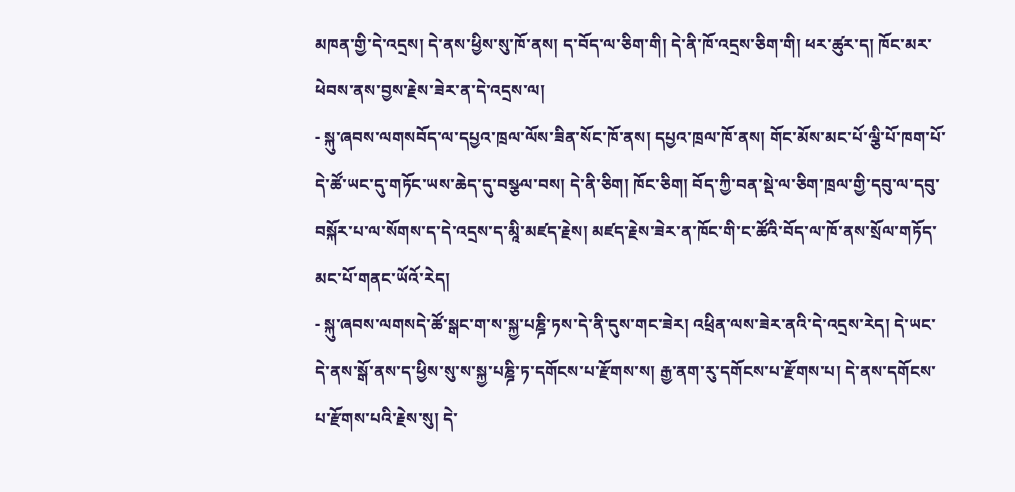མཁན་གྱི་དེ་འདྲས། དེ་ནས་ཕྱིས་སུ་ཁོ་ནས། ད་བོད་ལ་ཅིག་གི། དེ་ནི་ཁོ་འདྲས་ཅིག་གི། ཕར་ཚུར་ད། ཁོང་མར་ཕེབས་ནས་བྱས་རྗེས་ཟེར་ན་དེ་འདྲས་ལ།
- སྐུ་ཞབས་ལགསབོད་ལ་དཔྱའ་ཁྲལ་ལོས་ཟིན་སོང་ཁོ་ནས། དཔྱའ་ཁྲལ་ཁོ་ནས། གོང་མོས་མང་པོ་ལྕི་པོ་ཁག་པོ་དེ་ཚོ་ཡང་དུ་གཏོང་ཡས་ཆེད་དུ་བསྩལ་བས། དེ་ནི་ཅིག། ཁོང་ཅིག། བོད་ཀྱི་བན་སྡེ་ལ་ཅིག་ཁྲལ་གྱི་དབུ་ལ་དབུ་བསྐོར་པ་ལ་སོགས་ད་དེ་འདྲས་ད་མཱི་མཛད་རྗེས། མཛད་རྗེས་ཟེར་ན་ཁོང་གི་ང་ཚོའི་བོད་ལ་ཁོ་ནས་སྲོལ་གཏོད་མང་པོ་གནང་ཡོའོ་རེད།
- སྐུ་ཞབས་ལགསདེ་ཚོ་སྒང་ག་ས་སྐྱ་པཎྜི་ཏས་དེ་ནི་དུས་གང་ཟེར། འཕྲིན་ལས་ཟེར་ནའི་དེ་འདྲས་རེད། དེ་ཡང་དེ་ནས་སྒོ་ནས་ད་ཕྱིས་སུ་ས་སྐྱ་པཎྜི་ཏ་དགོངས་པ་རྫོགས་ས། རྒྱ་ནག་རུ་དགོངས་པ་རྫོགས་པ། དེ་ནས་དགོངས་པ་རྫོགས་པའི་རྗེས་སུ། དེ་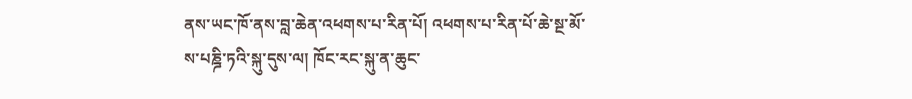ནས་ཡང་ཁོ་ནས་བླ་ཆེན་འཕགས་པ་རིན་པོ། འཕགས་པ་རིན་པོ་ཆེ་སྔ་མོ་ས་པཎྜི་ཏའི་སྐུ་དུས་ལ། ཁོང་རང་སྐུ་ན་ཆུང་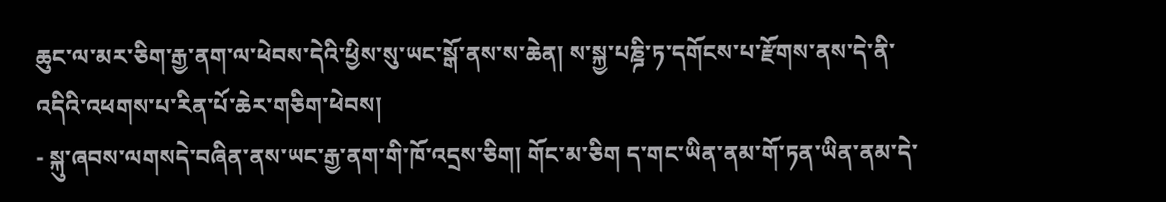ཆུང་ལ་མར་ཅིག་རྒྱ་ནག་ལ་ཕེབས་དེའི་ཕྱིས་སུ་ཡང་སྒོ་ནས་ས་ཆེན། ས་སྐྱ་པཎྜི་ཏ་དགོངས་པ་རྫོགས་ནས་དེ་ནི་འདིའི་འཕགས་པ་རིན་པོ་ཆེར་གཅིག་ཕེབས།
- སྐུ་ཞབས་ལགསདེ་བཞིན་ནས་ཡང་རྒྱ་ནག་གི་ཁོ་འདྲས་ཅིག། གོང་མ་ཅིག ད་གང་ཡིན་ནམ་གོ་ཏན་ཡིན་ནམ་དེ་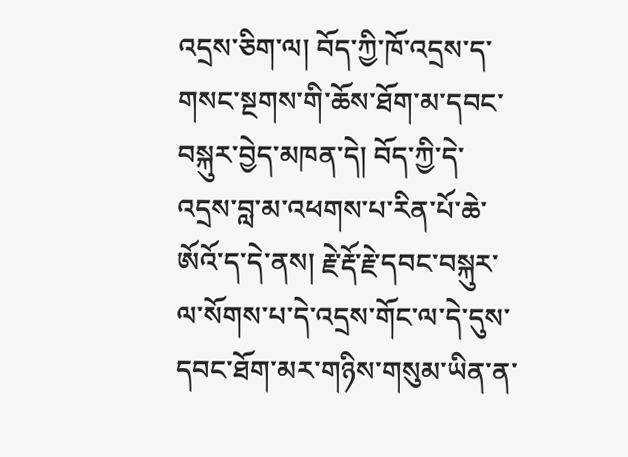འདྲས་ཅིག་ལ། བོད་ཀྱི་ཁོ་འདྲས་ད་གསང་སྔགས་གི་ཆོས་ཐོག་མ་དབང་བསྐུར་བྱེད་མཁན་དེ། བོད་ཀྱི་དེ་འདྲས་བླ་མ་འཕགས་པ་རིན་པོ་ཆེ་ཨོའོ་ད་དེ་ནས། རྗེ་རྡོ་རྗེ་དབང་བསྐུར་ལ་སོགས་པ་དེ་འདྲས་གོང་ལ་དེ་དུས་དབང་ཐོག་མར་གཉིས་གསུམ་ཡིན་ན་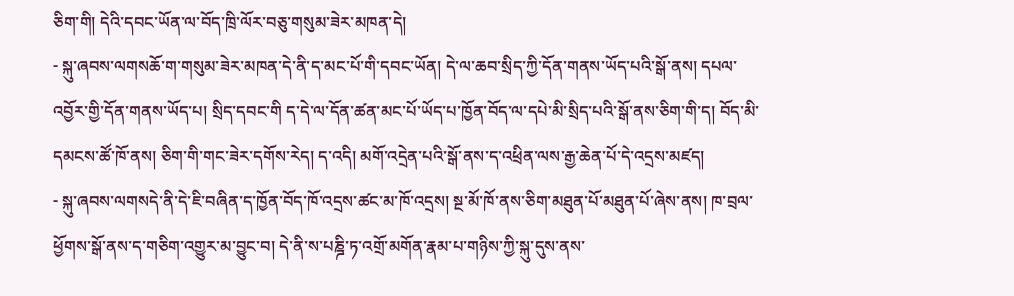ཅིག་གི། དེའི་དབང་ཡོན་ལ་བོད་ཁྲི་ལོར་བཅུ་གསུམ་ཟེར་མཁན་དེ།
- སྐུ་ཞབས་ལགསཆོ་ག་གསུམ་ཟེར་མཁན་དེ་ནི་ད་མང་པོ་གི་དབང་ཡོན། དེ་ལ་ཆབ་སྲིད་ཀྱི་དོན་གནས་ཡོད་པའི་སྒོ་ནས། དཔལ་འབྱོར་གྱི་དོན་གནས་ཡོད་པ། སྲིད་དབང་གི ད་དེ་ལ་དོན་ཚན་མང་པོ་ཡོད་པ་ཁྱོན་བོད་ལ་དཔེ་མི་སྲིད་པའི་སྒོ་ནས་ཅིག་གི་ད། བོད་མི་དམངས་ཚོ་ཁོ་ནས། ཅིག་གི་གང་ཟེར་དགོས་རེད། ད་འདི། མགོ་འདྲེན་པའི་སྒོ་ནས་ད་འཕྲིན་ལས་རྒྱ་ཆེན་པོ་དེ་འདྲས་མཛད།
- སྐུ་ཞབས་ལགསདེ་ནི་དེ་ཇི་བཞིན་ད་ཁྱོན་བོད་ཁོ་འདྲས་ཚང་མ་ཁོ་འདྲས། སྔ་མོ་ཁོ་ནས་ཅིག་མཐུན་པོ་མཐུན་པོ་ཞེས་ནས། ཁ་བྲལ་ཕྱོགས་སྒོ་ནས་ད་གཅིག་འགྱུར་མ་བྱུང་བ། དེ་ནི་ས་པཎྜི་ཏ་འགྲོ་མགོན་རྣམ་པ་གཉིས་ཀྱི་སྐུ་དུས་ནས་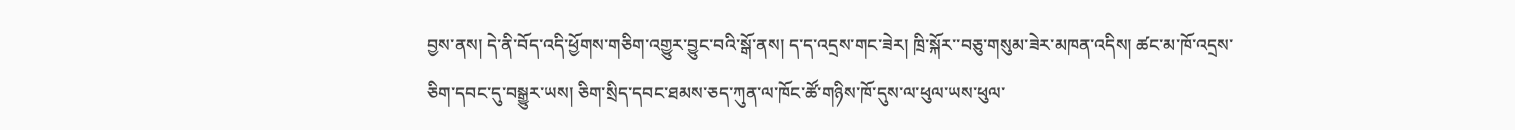བྱས་ནས། དེ་ནི་བོད་འདི་ཕྱོགས་གཅིག་འགྱུར་བྱུང་བའི་སྒོ་ནས། ད་ད་འདྲས་གང་ཟེར། ཁྲི་སྐོར་་བཅུ་གསུམ་ཟེར་མཁན་འདིས། ཚང་མ་ཁོ་འདྲས་ཅིག་དབང་དུ་བསྒྱུར་ཡས། ཅིག་སྲིད་དབང་ཐམས་ཅད་ཀུན་ལ་ཁོང་ཚོ་གཉིས་ཁོ་དུས་ལ་ཕུལ་ཡས་ཕུལ་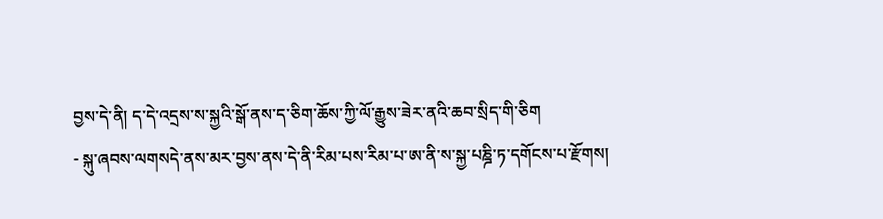བྱས་དེ་ནི། ད་དེ་འདྲས་ས་སྐྱའི་སྒོ་ནས་ད་ཅིག་ཆོས་ཀྱི་ལོ་རྒྱུས་ཟེར་ནའི་ཆབ་སྲིད་གི་ཅིག
- སྐུ་ཞབས་ལགསདེ་ནས་མར་བྱས་ནས་དེ་ནི་རིམ་པས་རིམ་པ་ཨ་ནི་ས་སྐྱ་པཎྜི་ཏ་དགོངས་པ་རྫོགས།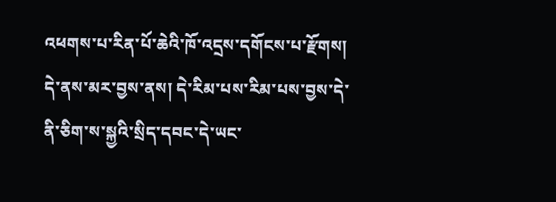འཕགས་པ་རིན་པོ་ཆེའི་ཁོ་འདྲས་དགོངས་པ་རྫོགས། དེ་ནས་མར་བྱས་ནས། དེ་རིམ་པས་རིམ་པས་བྱས་དེ་ནི་ཅིག་ས་སྐྱའི་སྲིད་དབང་དེ་ཡང་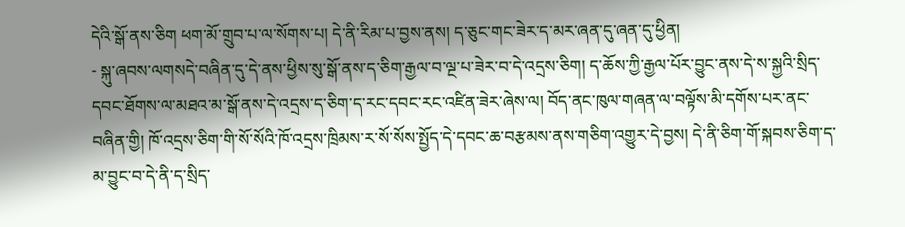དེའི་སྒོ་ནས་ཅིག ཕག་མོ་གྲུབ་པ་ལ་སོགས་པ། དེ་ནི་རིམ་པ་བྱས་ནས། ད་ཅུང་གང་ཟེར་ད་མར་ཞན་དུ་ཞན་དུ་ཕྱིན།
- སྐུ་ཞབས་ལགསདེ་བཞིན་དུ་དེ་ནས་ཕྱིས་སུ་སྒོ་ནས་ད་ཅིག་རྒྱལ་བ་ལྔ་པ་ཟེར་བ་དེ་འདྲས་ཅིག། ད་ཆོས་ཀྱི་རྒྱལ་པོར་བྱུང་ནས་དེ་ས་སྐྱའི་སྲིད་དབང་ཐོགས་ལ་མཐའ་མ་སྒོ་ནས་དེ་འདྲས་ད་ཅིག་ད་རང་དབང་རང་འཛིན་ཟེར་ཞེས་ལ། བོད་ནང་ཁུལ་གཞན་ལ་བལྟོས་མི་དགོས་པར་ནང་བཞིན་གྱི། ཁོ་འདྲས་ཅིག་གི་སོ་སོའི་ཁོ་འདྲས་ཁྲིམས་ར་སོ་སོས་སྤྱོད་དེ་དབང་ཆ་བརྩམས་ནས་གཅིག་འགྱུར་དེ་བྱས། དེ་ནི་ཅིག་གོ་སྐབས་ཅིག་ད་མ་བྱུང་བ་དེ་ནི་ད་སྲིད་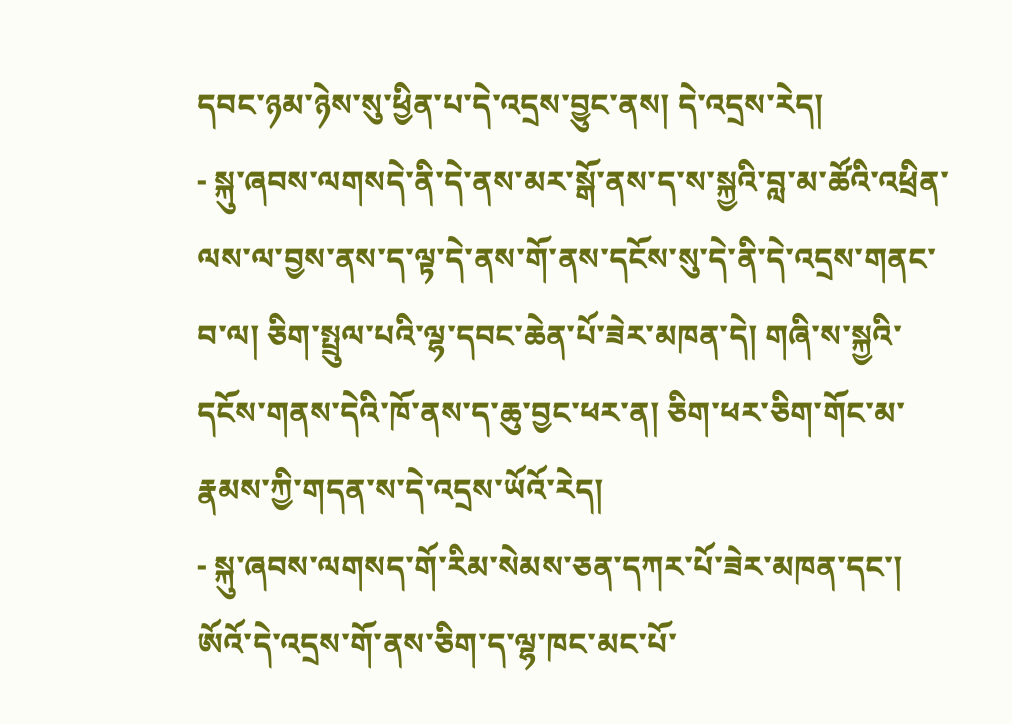དབང་ཉམ་ཉེས་སུ་ཕྱིན་པ་དེ་འདྲས་བྱུང་ནས། དེ་འདྲས་རེད།
- སྐུ་ཞབས་ལགསདེ་ནི་དེ་ནས་མར་སྒོ་ནས་ད་ས་སྐྱའི་བླ་མ་ཚོའི་འཕྲིན་ལས་ལ་བྱས་ནས་ད་ལྟ་དེ་ནས་གོ་ནས་དངོས་སུ་དེ་ནི་དེ་འདྲས་གནང་བ་ལ། ཅིག་སྤྲུལ་པའི་ལྷ་དབང་ཆེན་པོ་ཟེར་མཁན་དེ། གཞི་ས་སྐྱའི་དངོས་གནས་དེའི་ཁོ་ནས་ད་ཆུ་བྱང་ཕར་ན། ཅིག་ཕར་ཅིག་གོང་མ་རྣམས་ཀྱི་གདན་ས་དེ་འདྲས་ཡོའོ་རེད།
- སྐུ་ཞབས་ལགསད་གོ་རིམ་སེམས་ཅན་དཀར་པོ་ཟེར་མཁན་དང་། ཨོའོ་དེ་འདྲས་གོ་ནས་ཅིག་ད་ལྷ་ཁང་མང་པོ་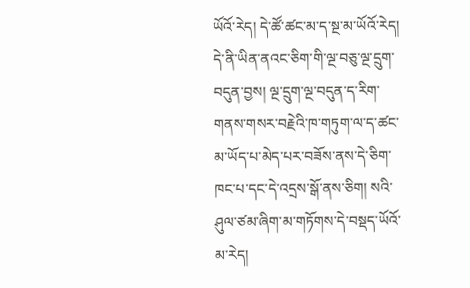ཡོའོ་རེད། དེ་ཚོ་ཚང་མ་ད་སྔ་མ་ཡོའོ་རེད། དེ་ནི་ཡིན་ནའང་ཅིག་གི་ལྔ་བཅུ་ལྔ་དྲུག་བདུན་བྱས། ལྔ་དྲུག་ལྔ་བདུན་ད་རིག་གནས་གསར་བརྗེའི་ཁ་གཏུག་ལ་ད་ཚང་མ་ཡོད་པ་མེད་པར་བཟོས་ནས་དེ་ཅིག་ཁང་པ་དང་དེ་འདྲས་སྒོ་ནས་ཅིག། སའི་ཤུལ་ཙམ་ཞིག་མ་གཏོགས་དེ་བསྡད་ཡོའོ་མ་རེད།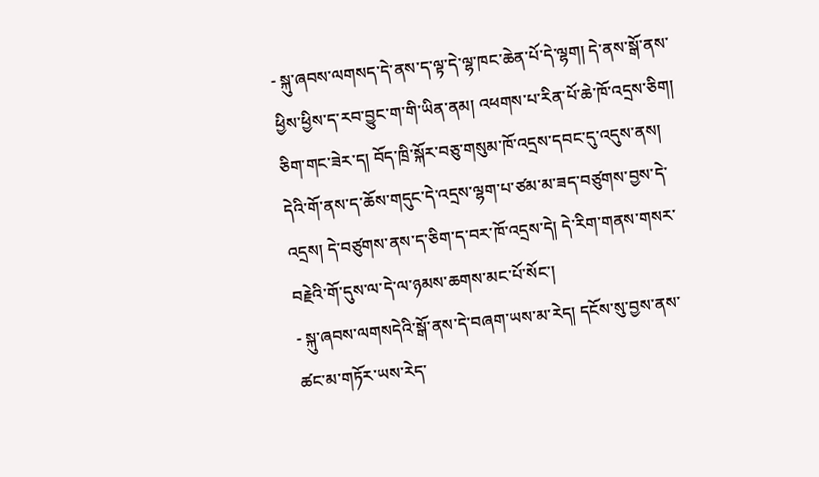- སྐུ་ཞབས་ལགསད་དེ་ནས་ད་ལྟ་དེ་ལྷ་ཁང་ཆེན་པོ་དེ་ལྷག། དེ་ནས་སྒོ་ནས་ཕྱིས་ཕྱིས་ད་རབ་བྱུང་ག་གི་ཡིན་ནམ། འཕགས་པ་རིན་པོ་ཆེ་ཁོ་འདྲས་ཅིག། ཅིག་གང་ཟེར་ད། བོད་ཁྲི་སྐོར་བཅུ་གསུམ་ཁོ་འདྲས་དབང་དུ་འདུས་ནས། དེའི་གོ་ནས་ད་ཆོས་གདུང་དེ་འདྲས་ལྷག་པ་ཙམ་མ་ཟད་བཙུགས་བྱས་དེ་འདྲས། དེ་བཙུགས་ནས་ད་ཅིག་ད་བར་ཁོ་འདྲས་དེ། དེ་རིག་གནས་གསར་བརྗེའི་གོ་དུས་ལ་དེ་ལ་ཉམས་ཆགས་མང་པོ་སོང་།
- སྐུ་ཞབས་ལགསདེའི་སྒོ་ནས་དེ་བཞག་ཡས་མ་རེད། དངོས་སུ་བྱས་ནས་ཚང་མ་གཏོར་ཡས་རེད་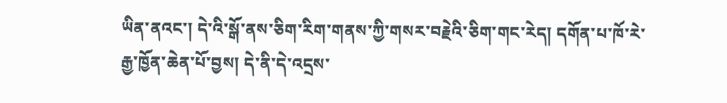ཡིན་ནའང་། དེ་འི་སྒོ་ནས་ཅིག་རིག་གནས་ཀྱི་གསར་བརྗེའི་ཅིག་གང་རེད། དགོན་པ་ཁོ་རེ་རྒྱ་ཁྱོན་ཆེན་པོ་བྱས། དེ་ནི་དེ་འདྲས་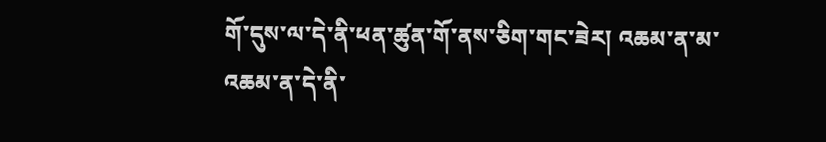གོ་དུས་ལ་དེ་ནི་ཕན་ཚུན་གོ་ནས་ཅིག་གང་ཟེར། འཆམ་ན་མ་འཆམ་ན་དེ་ནི་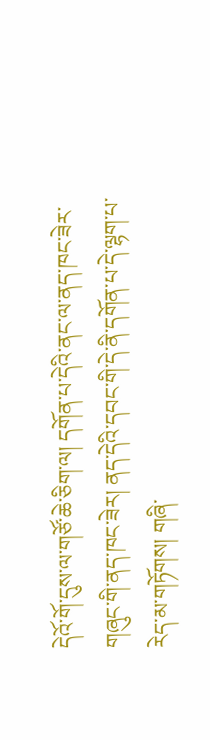དེའོ་གོ་དུས་ལ་གཙོ་ཆེ་ཅིག་ལ། དགོན་པ་དེའི་ནང་ལ་ནད་ཁང་ཟེར་གཞུང་གི་ནད་ཁང་ཟེར། ནད་དེའི་དབང་གི་དེ་ནི་དགོན་པ་དེ་ལྷག་པ་རེད་མ་གཏོགས། གཞི་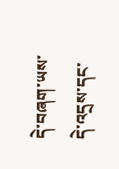དེ་བཞག་ཡས་དེ་འདྲས་དང་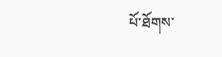པོ་ཐོགས་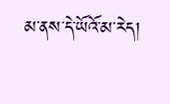མ་ནས་དེ་ཡོའོ་མ་རེད།